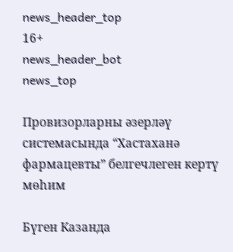news_header_top
16+
news_header_bot
news_top

Провизорларны әзерләү системасында “Хастаханә фармацевты” белгечлеген кертү мөһим

Бүген Казанда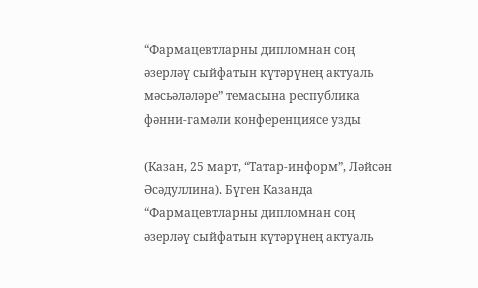“Фармацевтларны дипломнан соң әзерләү сыйфатын күтәрүнең актуаль мәсьәләләре” темасына республика фәнни-гамәли конференциясе узды

(Казан, 25 март, “Татар-информ”, Ләйсән Әсәдуллина). Бүген Казанда “Фармацевтларны дипломнан соң әзерләү сыйфатын күтәрүнең актуаль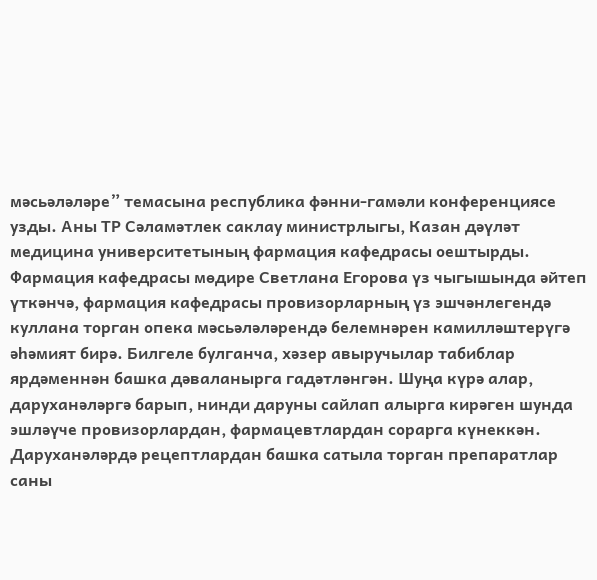мәсьәләләре” темасына республика фәнни-гамәли конференциясе узды. Аны ТР Сәламәтлек саклау министрлыгы, Казан дәүләт медицина университетының фармация кафедрасы оештырды.
Фармация кафедрасы мөдире Светлана Егорова үз чыгышында әйтеп үткәнчә, фармация кафедрасы провизорларның үз эшчәнлегендә куллана торган опека мәсьәләләрендә белемнәрен камилләштерүгә әһәмият бирә. Билгеле булганча, хәзер авыручылар табиблар ярдәменнән башка дәваланырга гадәтләнгән. Шуңа күрә алар, даруханәләргә барып, нинди даруны сайлап алырга кирәген шунда эшләүче провизорлардан, фармацевтлардан сорарга күнеккән. Даруханәләрдә рецептлардан башка сатыла торган препаратлар саны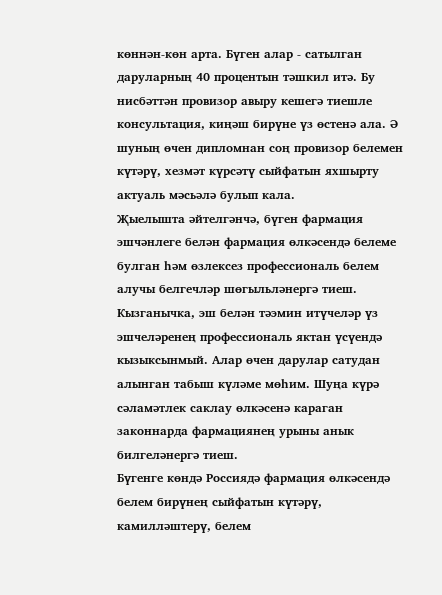көннән-көн арта. Бүген алар - сатылган даруларның 40 процентын тәшкил итә. Бу нисбәттән провизор авыру кешегә тиешле консультация, киңәш бирүне үз өстенә ала. Ә шуның өчен дипломнан соң провизор белемен күтәрү, хезмәт күрсәтү сыйфатын яхшырту актуаль мәсьәлә булып кала.
Җыелышта әйтелгәнчә, бүген фармация эшчәнлеге белән фармация өлкәсендә белеме булган һәм өзлексез профессиональ белем алучы белгечләр шөгыльләнергә тиеш. Кызганычка, эш белән тәэмин итүчеләр үз эшчеләренең профессиональ яктан үсүендә кызыксынмый. Алар өчен дарулар сатудан алынган табыш күләме мөһим. Шуңа күрә сәламәтлек саклау өлкәсенә караган законнарда фармациянең урыны анык билгеләнергә тиеш.
Бүгенге көндә Россиядә фармация өлкәсендә белем бирүнең сыйфатын күтәрү, камилләштерү, белем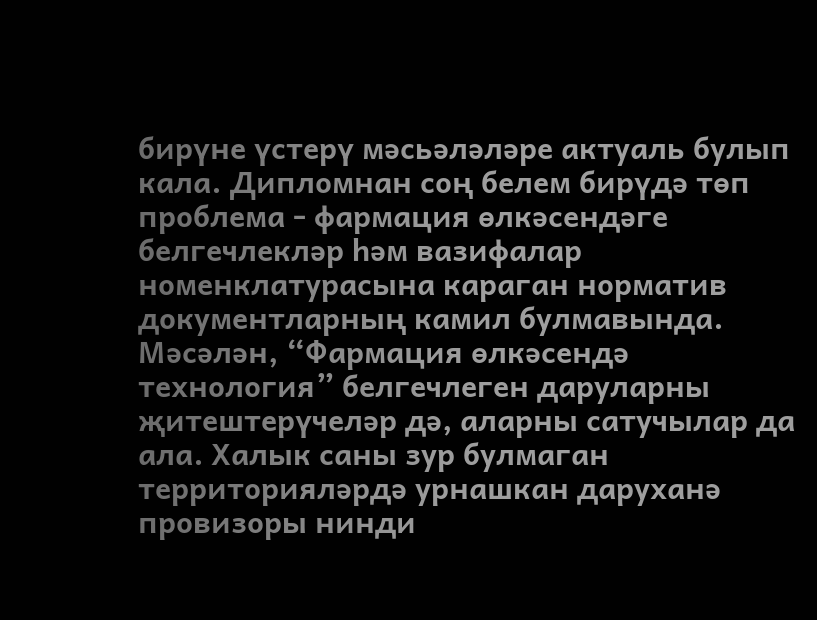бирүне үстерү мәсьәләләре актуаль булып кала. Дипломнан соң белем бирүдә төп проблема - фармация өлкәсендәге белгечлекләр һәм вазифалар номенклатурасына караган норматив документларның камил булмавында. Мәсәлән, “Фармация өлкәсендә технология” белгечлеген даруларны җитештерүчеләр дә, аларны сатучылар да ала. Халык саны зур булмаган территорияләрдә урнашкан даруханә провизоры нинди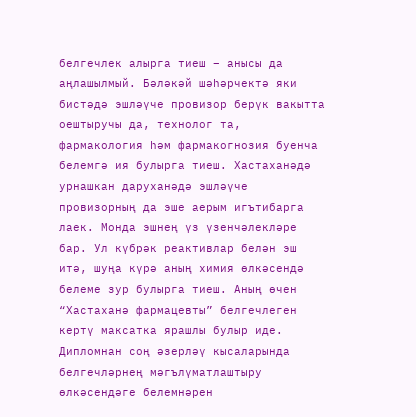белгечлек алырга тиеш – анысы да аңлашылмый. Бәләкәй шәһәрчектә яки бистәдә эшләүче провизор берүк вакытта оештыручы да, технолог та, фармакология һәм фармакогнозия буенча белемгә ия булырга тиеш. Хастаханәдә урнашкан даруханәдә эшләүче провизорның да эше аерым игътибарга лаек. Монда эшнең үз үзенчәлекләре бар. Ул күбрәк реактивлар белән эш итә, шуңа күрә аның химия өлкәсендә белеме зур булырга тиеш. Аның өчен “Хастаханә фармацевты” белгечлеген кертү максатка ярашлы булыр иде. Дипломнан соң әзерләү кысаларында белгечләрнең мәгълүматлаштыру өлкәсендәге белемнәрен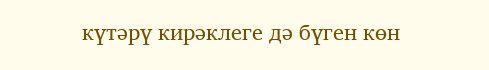күтәрү кирәклеге дә бүген көн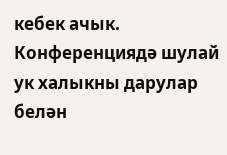кебек ачык.
Конференциядә шулай ук халыкны дарулар белән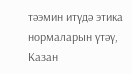тәэмин итүдә этика нормаларын үтәү, Казан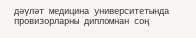дәүләт медицина университетында провизорларны дипломнан соң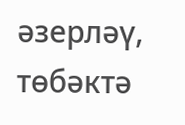әзерләү, төбәктә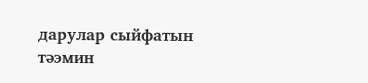дарулар сыйфатын тәэмин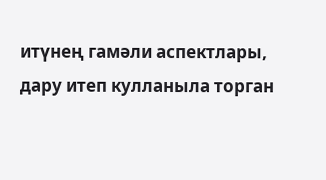итүнең гамәли аспектлары, дару итеп кулланыла торган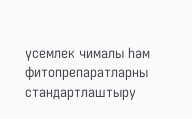үсемлек чималы һәм фитопрепаратларны стандартлаштыру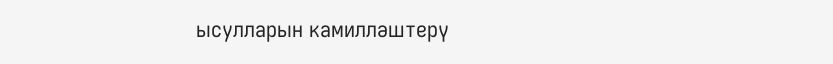ысулларын камилләштерү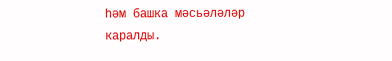һәм башка мәсьәләләр каралды.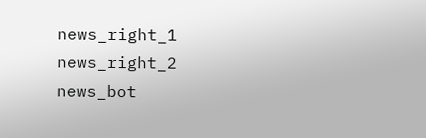news_right_1
news_right_2
news_bot